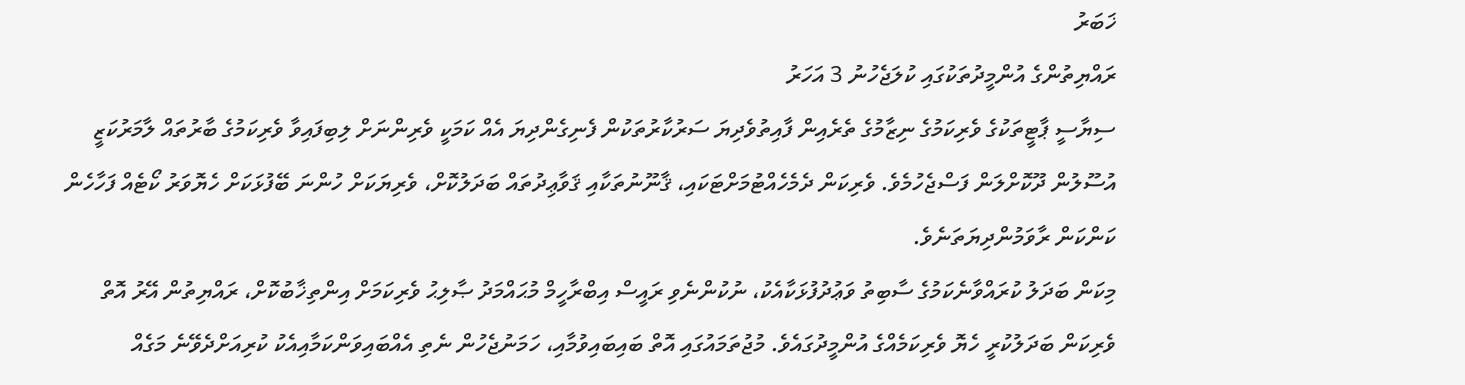ޚަބަރު
ރައްޔިތުންގެ އުންމީދުތަކުގައި ކުލަޖެހުނު 3 އަހަރު
ސިޔާސީ ޕާޓީތަކުގެ ވެރިކަމުގެ ނިޒާމުގެ ތެރެއިން ފާއިތުވެދިޔަ ސަރުކާރުތަކުން ފެނިގެންދިޔަ އެއް ކަމަކީ ވެރިންނަށް ލިބިފައިވާ ވެރިކަމުގެ ބާރުތައް ލާމަރުކަޒީ އުސޫލުން ދޫކޮށްލަން ފަސްޖެހުމެވެ. ވެރިކަން ދެމެހެއްޓުމަށްޓަކައި، ޤާނޫނުތަކާއި ޤަވާޢިދުތައް ބަދަލުކޮށް، ވެރިޔަކަށް ހުންނަ ބޭފުޅަކަށް ހެޔޮވަރު ކޯޓެއް ފަހާހެން ކަންކަން ރާވަމުންދިޔަތަނެވެ.
މިކަން ބަދަލު ކުރައްވާނެކަމުގެ ސާބިތު ވަޢުދުފުޅަކާއެކު، ނުކުންނެވި ރައީސް އިބްރާހީމް މުޙައްމަދު ޞާލިޙު ވެރިކަމަށް އިންތިޚާބުކޮށް، ރައްޔިތުން އޭރު އޮތް ވެރިކަން ބަދަލުކުރީ ހެޔޮ ވެރިކަމެއްގެ އުންމީދުގައެވެ. މުޖުތަމައުގައި އޮތް ބައިބައިވުމާއި، ހަމަނުޖެހުން ނެތި އެއްބައިވަންކަމާއިއެކު ކުރިއަށްދެވޭނެ މަގެއް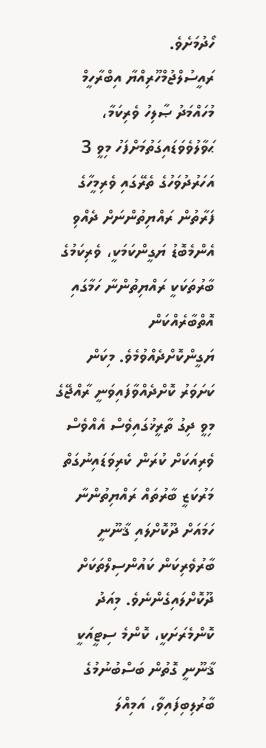ހޯދުމަށެވެ.
ރައީސުލްޖުމްހޫރިއްޔާ އިބްރާހީމް މުހައްމަދު ޞާލިހު ވެރިކަމާ، ޙަވާލުވެވަޑައިގަތުމަށްފަހު މިވީ 3 އަހަރުދުވަހުގެ ތެރޭގައި ވެރިމީހާގެ ފަރާތުން ރައްޔިތުންނަށް ދެއްވި އެންމެބޮޑު ޔަގީންކަމަކީ، ވެރިކަމުގެ ބާރުތަކަކީ ރައްޔިތުންނާ ހަމާގައި އޮތްބާރެއްކަން ޔަގީންކޮށްދެއްވުމެވެ. މިކަން ކަށަވަރު ކޮށްދެއްވާފައިވަނީ ރާއްޖޭގެ މިވީ ދިގު ތާރީޚުގައިވެސް އެއްވެސް ވެރިއަކަށް ކުރަން ކެރިވަޑައިނުގަތް މަރުކަޒީ ބާރުތައް ރައްޔިތުންނާ ހަމައަށް ދޫކޮށްލައި ޤާނޫނީ ބާރުވެރިކަން ކައުންސިލްތަކަށް ދޫކޮށްލައިގެންނެވެ. މިއަދު ކޮންމެރަށަކީ، ކޮންމެ ސިޓީއަކީ ޤާނޫނީ ގޮތުން ބަސްބުނުމުގެ ބާރުލިބިފައިވާ، އަމިއްލަ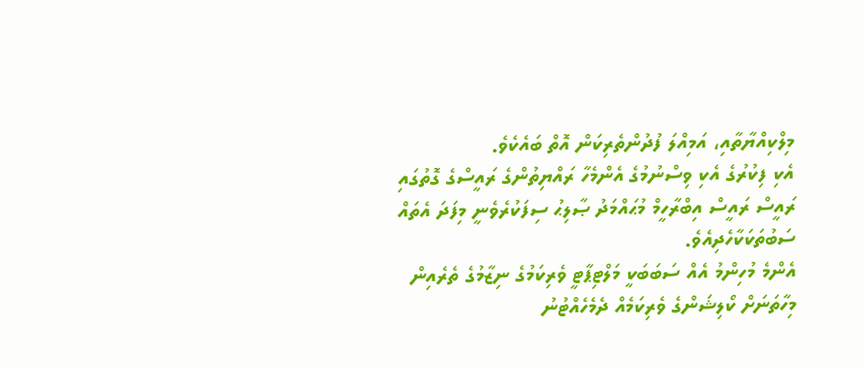މިލްކިއްޔާތާއި، އަމިއްލަ ފުދުންތެރިކަން އޮތް ބައެކެވެ.
އެކި ފިކުރުގެ އެކި ވިސްނުމުގެ އެންމެހާ ރައްޔިތުންގެ ރައީސްގެ ގޮތުގައި ރައީސް ރައީސް އިބްރާހީމް މުޙައްމަދު ޞާލިޙު ސިފަކުރެވެނީ މިފަދަ އެތައް ސަބުތަކަކާހެދިއެވެ.
އެންމެ މުހިންމު އެއް ސަބަބަކީ މަލްޓިޕާޓީ ވެރިކަމުގެ ނިޒާމުގެ ތެރެއިން މިހާތަނަށް ކޯލިޝަންގެ ވެރިކަމެއް ދެމެހެއްޓުނު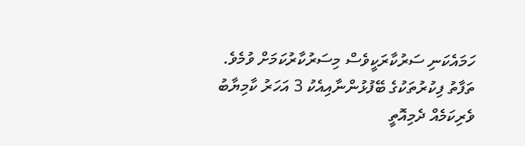ހަމައެކަނި ސަރުކާރަކީވެސް މިސަރުކާރުކަމަށް ވުމެވެ. ތަފާތު ފިކުރުތަކުގެ ބޭފުޅުންނާއިއެކު 3 އަހަރު ކާމިޔާބު ވެރިކަމެއް ދެމިއޮތީ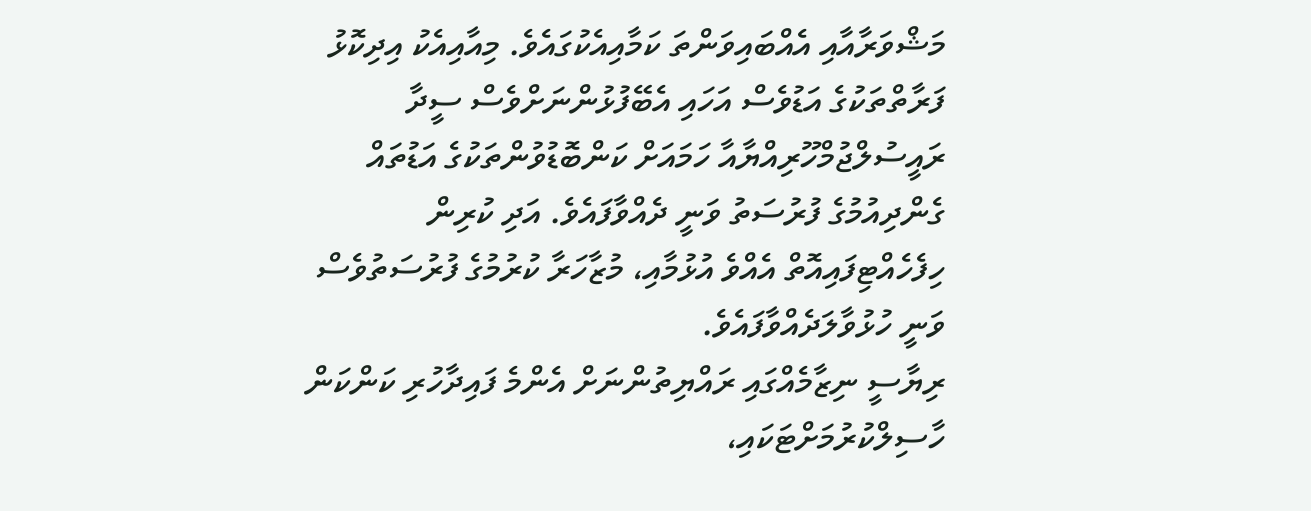މަޝްވަރާއާއި އެއްބައިވަންތަ ކަމާއިއެކުގައެވެ. މިއާއިއެކު އިދިކޮޅު ފަރާތްތަކުގެ އަޑުވެސް އަހައި އެބޭފުޅުންނަށްވެސް ސީދާ ރައީސުލްޖުމްހޫރިއްޔާއާ ހަމައަށް ކަންބޮޑުވުންތަކުގެ އަޑުތައް ގެންދިއުމުގެ ފުރުސަތު ވަނީ ދެއްވާފައެވެ. އަދި ކުރިން ހިފެހެއްޓިފައިއޮތް އެއްވެ އުޅުމާއި، މުޒާހަރާ ކުރުމުގެ ފުރުސަތުވެސް ވަނީ ހުޅުވާލަދެއްވާފައެވެ.
ރިޔާސީ ނިޒާމެއްގައި ރައްޔިތުންނަށް އެންމެ ފައިދާހުރި ކަންކަން ހާސިލްކުރުމަށްޓަކައި،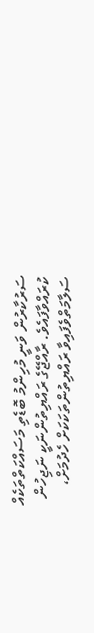ސަރުކާރުން ވަނީ މުހިންމު ބޮޑެތި މަސައްކަތްތަކެއް ކުރައްވާފައެވެ. ރާއްޖޭގެ ރައްޔިތުންނަކީ ނަޖިހުން ސަލާމަތްވެފައިވާ ރައްޔިތުންތަކަކަށް ހެދުމަށް،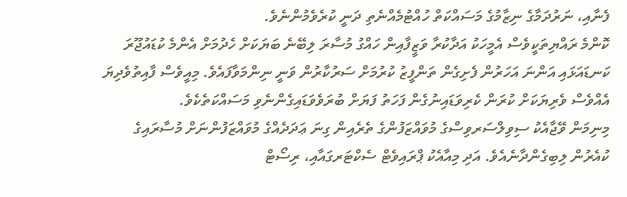ފެނާއި، ނަރުދަމާގެ ނިޒާމުގެ މަސައްކަތް ހުއްޓުމެއްނެތި ދަނީ ކުރެވެމުންނެވެ.
ކޮންމެ ރައްޔިތަކީވެސް އެމީހަކު އަދާކުރާ ވަޒީފާއިން ހައްގު މުސާރަ ލިބޭނެ ބަޔަކަށް ހެދުމަށް އެންމެ ކުޑައުޖޫރަ ކަނޑައަޅައި އަންނަ އަހަރުން ފެށިގެން ތަންފީޒު ކުރުމަށް ސަރުކާރުން ވަނީ ނިންމަވާފައެވެ. މިއީވެސް ފާއިތުވެދިޔަ އެއްވެސް ވެރިޔަކަށް ކުރަން ކެރިވަޑައިނުގެން ފަހަތު ފަޔަށް ބުރަވެވަޑައިގެންނެވި މަސައްކަތެކެވެ.
މިނިމަން ވޭޖާއެކު ސިވިލްސަރވިސްގެ މުވައްޒަފުންގެ ތެރެއިން ގިނަ ޢަދަދެއްގެ މުވައްޒަފުންނަށް މުސާރައިގެ ކުއެރުން ލިބިގެންދާނެއެވެ. އަދި މިއާއެކު ޕްރައިވެޓް ސެކްޓަރގައާއި، ރިސޯޓް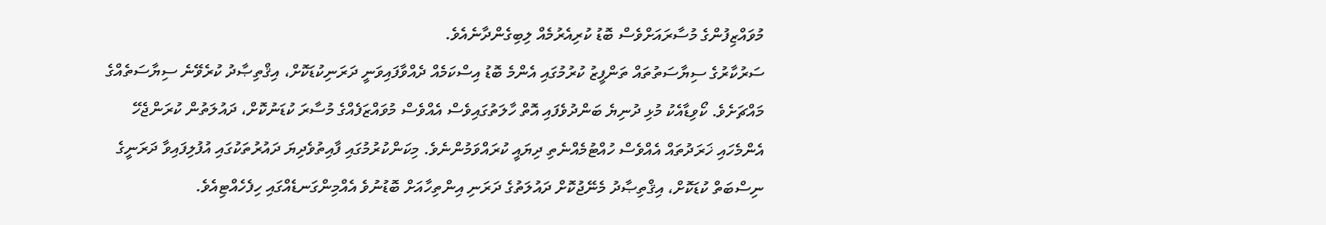މުވައްޒިފުންގެ މުސާރައަށްވެސް ބޮޑު ކުރިއެރުމެއް ލިބިގެންދާނެއެވެ.
ސަރުކާރުގެ ސިޔާސަތުތައް ތަންފީޒު ކުރުމުގައި އެންމެ ބޮޑު އިސްކަމެއް ދެއްވާފައިވަނީ ދަރަނިކުޑަކޮށް، އިޤްތިޞާދު ކުރެވޭނެ ސިޔާސަތެއްގެ މައްޗަށެވެ. ކޯވިޑާއެކު މުޅި ދުނިޔެ ބަންދުވެފައި އޮތް ހާލަތުގައިވެސް އެއްވެސް މުވައްޒަފެއްގެ މުސާރަ ކުޑަނުކޮށް، ދައުލަތުން ކުރަންޖެހޭ އެންމެހައި ޚަރަދުތައް އެއްވެސް ހުއްޓުމެއްނެތި ދިޔައީ ކުރައްވަމުންނެވެ. މިކަންކުރުމުގައި ފާއިތުވެދިޔަ ދައުރުތަކުގައި އުފުލިފައިވާ ދަރަނީގެ ނިސްބަތް ކުޑަކޮށް، އިޤްތިޞާދު މެނޭޖުކޮށް ދައުލަތުގެ ދަރަނި އިންތިހާއަށް ބޮޑުނުވެ އެއްމިންގަނޑެއްގައި ހިފެހެއްޓިއެވެ.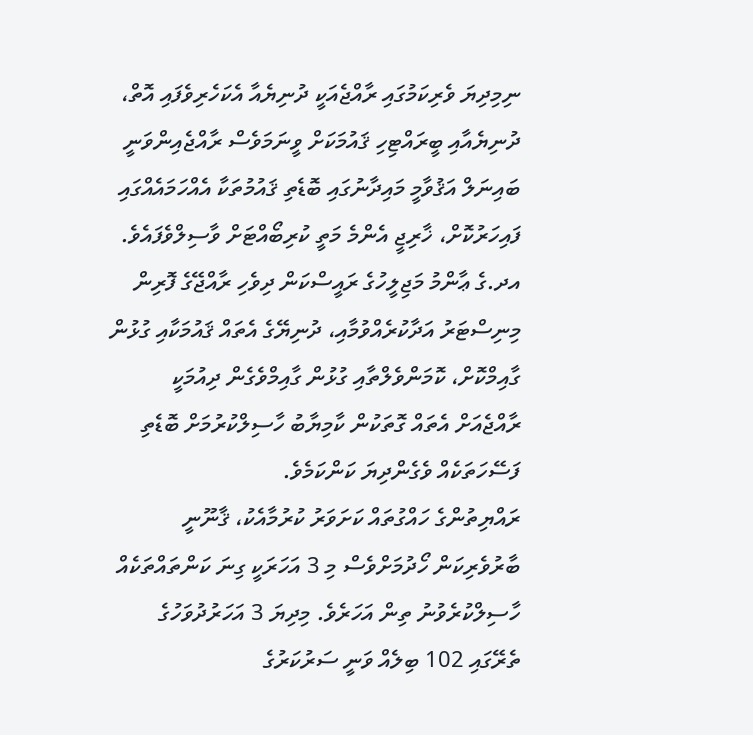ނިމިދިޔަ ވެރިކަމުގައި ރާއްޖެއަކީ ދުނިޔެއާ އެކަހެރިވެފައި އޮތް، ދުނިޔެއާއި ބީރައްޓިހި ޤައުމަކަށް ވީނަމަވެސް ރާއްޖެއިންވަނީ ބައިނަލް އަޤުވާމީ މައިދާނުގައި ބޮޑެތި ޤައުމުތަކާ އެއްހަމައެއްގައި ފައިހަރުކޮށް، ޚާރިޖީ އެންމެ މަތީ ކުރިބޯއްޓަށް ވާސިލްވެފައެވެ.
އދ.ގެ ޢާންމު މަޖިލީހުގެ ރައީސްކަން ދިވެހި ރާއްޖޭގެ ފޮރިން މިނިސްޓަރު އަދާކުރެއްވުމާއި، ދުނިޔޭގެ އެތައް ޤައުމަކާއި ގުޅުން ގާއިމްކޮށް، ކޮމަންވެލްތާއި ގުޅުން ގާއިމްވެގެން ދިއުމަކީ ރާއްޖެއަށް އެތައް ގޮތަކުން ކާމިޔާބު ހާސިލްކުރުމަށް ބޮޑެތި ފަސޭހަތަކެއް ވެގެންދިޔަ ކަންކަމެވެ.
ރައްޔިތުންގެ ހައްގުތައް ކަށަވަރު ކުރުމާއެކު، ޤާނޫނީ ބާރުވެރިކަން ހޯދުމަށްވެސް މި 3 އަހަރަކީ ގިނަ ކަންތައްތަކެއް ހާސިލްކުރެވުނު ތިން އަހަރެވެ. މިދިޔަ 3 އަހަރުދުވަހުގެ ތެރޭގައި 102 ބިލެއް ވަނީ ސަރުކަރުގެ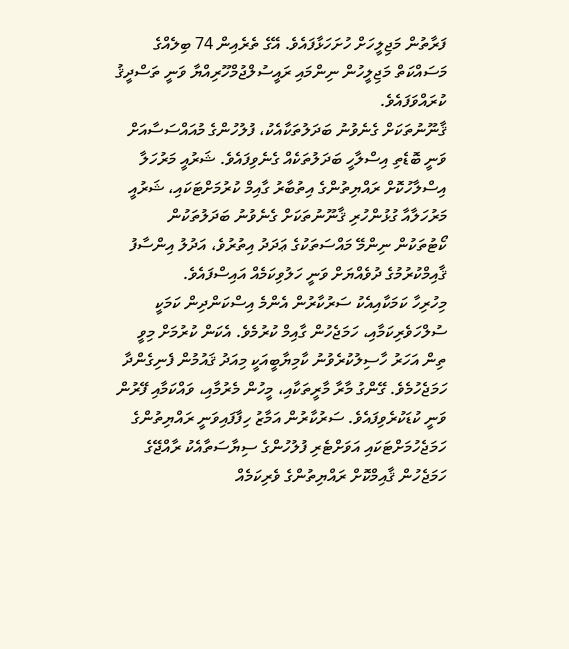ފަރާތުން މަޖިލީހަށް ހުށަހަޅާފައެވެ. އޭގެ ތެރެއިން 74 ބިލެއްގެ މަސައްކަތް މަޖިލީހުން ނިންމައި ރައީސުލްޖުމްހޫރިއްޔާ ވަނީ ތަސްދީޤު ކުރައްވަފައެވެ.
ޤާނޫނުތަކަށް ގެނެވުނު ބަދަލުތަކާއެކު، ފުލުހުންގެ މުއައްސަސާއަށް ވަނީ ބޮޑެތި އިސްލާހީ ބަދަލުތަކެއް ގެނެވިފައެވެ. ޝަރުއީ މަރުހަލާ އިސްލާހުކޮށް ރައްޔިތުންގެ އިތުބާރު ގާއިމް ކުރުމަށްޓަކައި، ޝަރުއީ މަރުހަލާއާ ގުޅުންހުރި ޤާނޫނުތަކަށް ގެނެވުނު ބަދަލުތަކުން ކޯޓުތަކުން ނިންމޭ މައްސަތަކުގެ ޢަދަދު އިތުރުވެ، އަދުލު އިންސާފު ޤާއިމްކުރުމުގެ ދުވެއްޔަށް ވަނީ ހަލުވިކަމެއް އައިސްފައެވެ.
މިހުރިހާ ކަމަކާއިއެކު ސަރުކާރުން އެންމެ އިސްކަންދިން ކަމަކީ ސުލްހަވެރިކަމާއި، ހަމަޖެހުން ގާއިމް ކުރުމެވެ. އެކަން ކުރުމަށް މިވީ ތިން އަހަރު ހާސިލުކުރެވުނު ކާމިޔާބީއަކީ މިއަދު ޤައުމުން ފެނިގެންދާ ހަމަޖެހުމެވެ. ގޭންގު މާރާ މާރީތަކާއި، މީހުން މެރުމާއި، ވައްކަމާއި ފޭރުން ވަނީ ކުޑަކުރެވިފައެވެ. ސަރުކާރުން އަމާޒު ހިފާފައިވަނީ ރައްޔިތުންގެ ހަމަޖެހުމަށްޓަކައި އަވަށްޓެރި ފުލުހުންގެ ސިޔާސަތާއެކު ރާއްޖޭގެ ހަމަޖެހުން ޤާއިމްކޮށް ރައްޔިތުންގެ ވެރިކަމެއް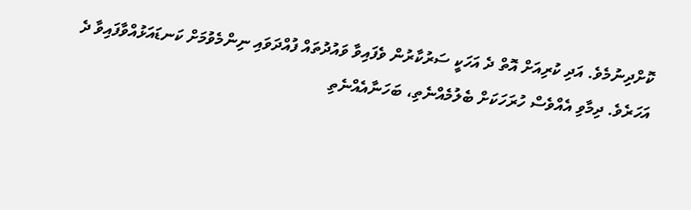ކޮށްދިނުމެވެ. އަދި ކުރިއަށް އޮތް ދެ އަހަކީ ސަރުކާރުން ވެފައިވާ ވައުދުތައް ފުއްދަވައި ނިންމެވުމަށް ކަނޑައަޅުއްވާފައިވާ ދެ އަހަރެވެ. ދިމާވި އެއްވެސް ހުރަހަކަށް ބެލުމެއްނެތި، ބަހަނާއެއްނެތި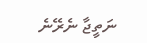ނަތީޖާ ނެރޭނެ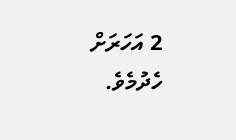2 އަހަރަށް ހެދުމެވެ.